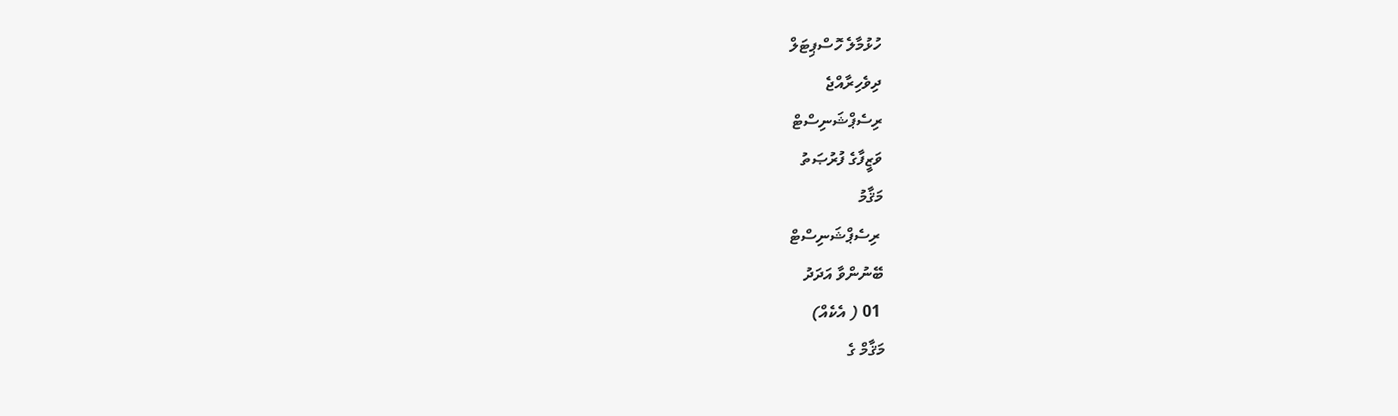ހުޅުމާލެ ހޮސްޕިޓަލް
ދިވެހިރާއްޖެ
ރިސެޕްޝަނިސްޓް
ވަޒީފާގެ ފުރުޞަތު
މަޤާމު
 ރިސެޕްޝަނިސްޓް
ބޭނުންވާ އަދަދު
 01 ( އެކެއް)
މަޤާމް ގެ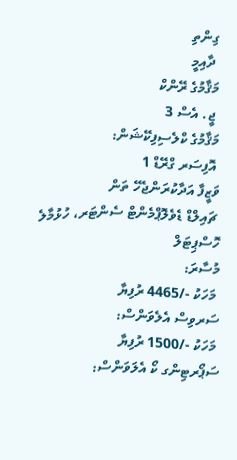ގިންތި
 ދާއިމީ
މަޤާމުގެ ރޭންކް
 ޖީ. އެސް 3
މަޤާމުގެ ކްލެސިފިކޭޝަން:
 އޮފިސަރ ގްރޭޑް 1
ވަޒީފާ އަދާކުރަންޖެހޭ ތަން
 ޗައިލްޑް ޑެވެލޮޕްމެންޓް ސެންޓަރ، ހުޅުމާލެ ހޮސްޕިޓަލް
މުސާރަ:
 މަހަކު -/4465 ރުފިޔާ
ސަރވިސް އެލެވަންސް:
 މަހަކު -/1500 ރުފިޔާ
ސަޕޯރޓިންގ ކޯ އެލަވަންސް: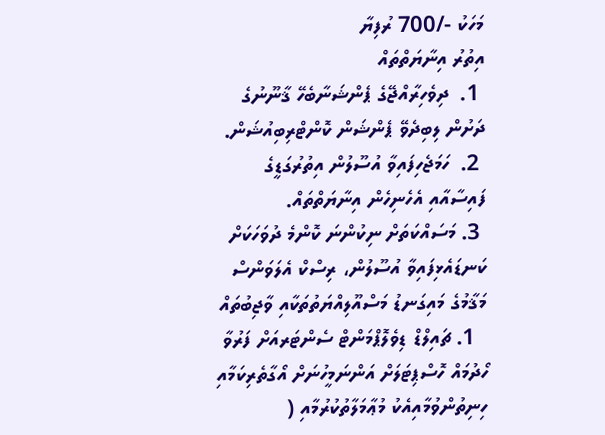މަހަކު -/700 ރުފިޔާ
އިތުރު އިނާޔަތްތައް
 1.  ދިވެހިރާއްޖޭގެ ޕެންޝަނާބެހޭ ޤާނޫނުގެ ދަށުން ލިބިދެވޭ ޕެންޝަން ކޮންޓްރިބިއުޝަން.
 2.  ހަމަޖެހިފައިވާ އުސޫލުން އިތުރުގަޑީގެ ފައިސާއާއި އެހެނިހެން އިނާޔަތްތައް.
 3. މަސައްކަތަށް ނިކުންނަ ކޮންމެ ދުވަހަކަށް ކަނޑައެޅިފައިވާ އުސޫލުން، ރިސްކް އެލަވަންސް
މަޤާމުގެ މައިގަނޑު މަސްއޫލިއްޔަތުތަކާއި ވާޖިބުތައް
  1. ޗައިލްޑް ޑިވެލޮޕްމަންޓް ސެންޓަރއަށް ފަރުވާ ހޯދުމައް ހޮސްޕިޓަލަށް އަންނަމީހުނަށް އޯގާތެރިކަމާއި ހިނިތުންވުމާއިއެކު މުޢާމަލާތުކުރުމާއި (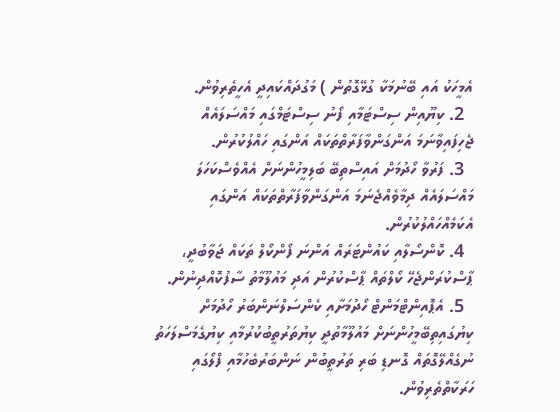އެމީހަކު އައި ބޭނުމަކާ ގުޅޭގޮތުން ) މަގުދައްކައިދީ އެހީތެރިވުން.
  2. ކިޔޫއިން ސިސްޓަމާއި ފޯނު ސިސްޓަމްގައި މައްސަލައެއް ޖެހިފައިވާނަމަ އަންގަންވާފަރާތްތަކައް އަންގައި ހައްލުކުރުން.
  3. ފަރުވާ ހޯދުމަށް އައިސްތިބޭ ބަލިމީހުންނަށް އެއްވެސްކަހަލަ މައްސަލައެއް ދިމާވެއްޖެނަމަ އަންގަންވާފަރާތްތަކައް އަންގައި  އެކަމެއްހައްލުކުރުން.
  4. ކޮންސޯލާއި ކައުންޓަރައް އަންނަ ފޯންކޯލް ތަކައް ޖަވާބުދީ، ޕާސްކުރަންޖެހޭ ކޯލްތައް ޕާސްކުރުން އަދި މައުލޫމާތު ސާފުކޮއްދިނުން.
  5. އެޕޮއިންޓްމަންޓް ހޯދުމަށާއި ކެންސަލްނަންބަރު ހޯދުމަށް ކިޔުގައިތިބޭމީހުންނަށް މައުލޫމާތުދީ ކިޔުތަރުތީބުކުރުމާއި ކިޔުގެމަސްލަހަތު ނުގެއްލޭގޮތައް ގޮނޑި ބަރި ތަރުތީބުން ނަންބަރުބެހުމާއި ފްލޯގައި ހަރަކާތްތެރިވުން.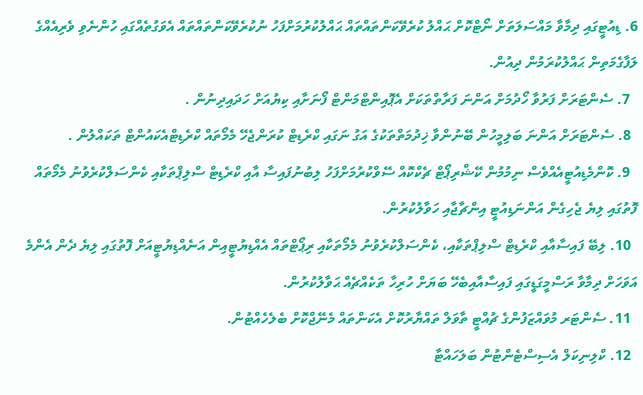6. ޑިއުޓީގައި ދިމާވާ މައްސަލަތަށް ނޯޓްކޮށް ޙައްލު ކުރެވޭކަންތައްތައް ޙައްލުކުރުމަށްފަހު ނުކުރެވޭކަންތައްތައް އެވަގުތެއްގައި ހުންނެވި ވެރިއެއްގެ ލަފާގެމަތިން ޙައްލުކުރަމުން ދިއުން.
  7. ސެންޓަރަށް ފަރުވާ ހޯދުމަށް އަންނަ ފަރާތްތަކަށް އެޕޮއިންޓްމަންޓް ފޯނަށާއި ކިޔުއަށް ހަދައިދިނުން .
  8. ސެންޓަރަށް އަންނަ ބަލިމީހުން ބޭނުންވާ ޚިދުމަތްތަކުގެ އަގު ނަގައި ކްރެޑިޓް ކުރަންޖެހޭ މެމޯތައް ކްރެޑިޓްއެކައުންޓް ތަކައްލުން .
  9. ކޮންމެޑިއުޓީއެއްވެސް ނިމުމުން ކޭޝްރިޕޯޓް ޗެކްކޮއް ސޭވްކުރުމަށްފަހު ލިބުނުފައިސާ އާއި ކްރެޑިޓް ސްލިޕްތަކާއި ކެންސަލްކުރެވުނު މެމޯތައް ފޮތުގައި ލިޔެ ޖެހިގެން އަންނަޑިއުޓީ އިންޗާޖާއި ހަވާލުކުރުން.
  10. ލިބޭ ފައިސާއާއި ކްރެޑިޓް ސްލިޕްތަކާއި، ކެންސަލްކުރެވުނު މެމޯތަކާއި ރިޕޯޓްތައް އެއްޑިޔުޓީއިން އަނެއްޑިޔުޓީއަށް ފޮތުގައި ލިޔެ ދެން އެންމެ އަވަހަށް ދިމާވާ ރަސްމީގަޑީގައި ފައިސާއާއިބެހޭ ބަޔަށް ހުރިހާ ތަކެއްޗެއް ޙަވާލުކުރުން.
  11. ސެންޓަރ މުވައްޒަފުންގެ ޗުއްޓީ ތާވަލް ތައްޔާރުކޮށް އެކަންތައް މެނޭޖްކޮށް ބެލެހެއްޓުން.
  12. ކްލިނިކަލް އެސިސްޓެންޓުން ބަލަހައްޓާ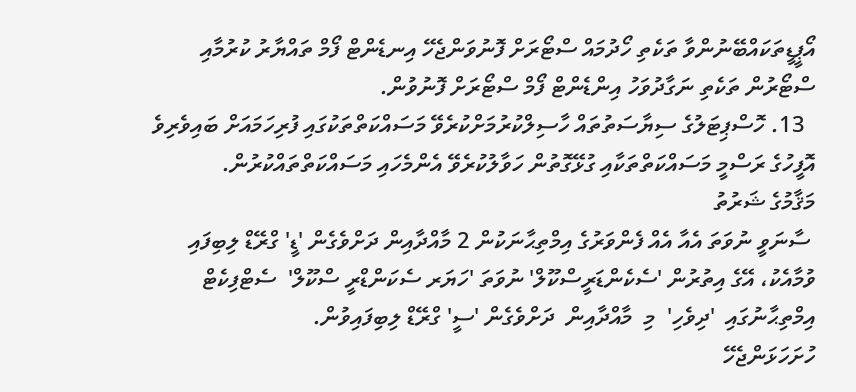އޯޕީޑީތަކައްބޭނުންވާ ތަކެތި ހޯދުމައް ސްޓޯރަށް ފޮނުވަންޖެހޭ އިނޑެންޓް ފޯމް ތައްޔާރު ކުރުމާއި ސްޓޯރުން ތަކެތި ނަގާދުވަހު އިންޑެންޓް ފޯމް ސްޓޯރަށް ފޮނުވުން.
  13. ހޮސްޕިޓަލުގެ ސިޔާސަތުތައް ހާސިލްކުރުމަށްކުރެވޭ މަސައްކަތްތަކުގައި ފުރިހަމައަށް ބައިވެރިވެ އޮފީހުގެ ރަސްމީ މަސައްކަތްތަކާއި ގުޅޭގޮތުން ހަވާލުކުރެވޭ އެންމެހައި މަސައްކަތްތައްކުރުން.
މަޤާމުގެ ޝަރުތު
 ސާނަވީ ނުވަތަ އެއާ އެއް ފެންވަރުގެ އިމްތިޙާނަކުން 2 މާއްދާއިން ދަށްވެގެން 'ޑީ' ގްރޭޑް ލިބިފައި ވުމާއެކު، އޭގެ އިތުރުން 'ސެކެންޑަރީސްކޫލް' ނުވަތަ 'ހަޔަރ ސެކަންޑްރީ ސްކޫލް'  ސެޓްފިކެޓް  އިމްތިޙާނުގައި  'ދިވެހި'  މި  މާއްދާއިން  ދަށްވެގެން 'ސީ' ގްރޭޑް ލިބިފައިވުން.
ހުށަހަޅަންޖެހޭ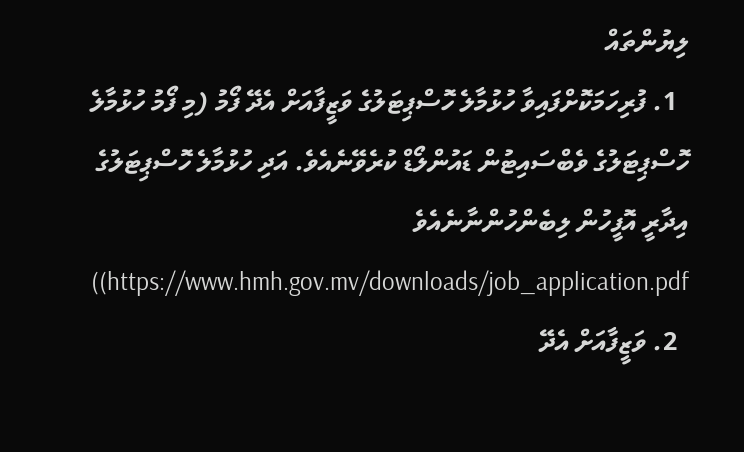ލިޔުންތައް
  1. ފުރިހަމަކޮށްފައިވާ ހުޅުމާލެ ހޮސްޕިޓަލުގެ ވަޒީފާއަށް އެދޭ ފޯމު (މި ފޯމު ހުޅުމާލެ ހޮސްޕިޓަލުގެ ވެބްސައިޓުން ޑައުންލޯޑް ކުރެވޭނެއެވެ. އަދި ހުޅުމާލެ ހޮސްޕިޓަލުގެ އިދާރީ އޮފީހުން ލިބެންހުންނާނެއެވެ https://www.hmh.gov.mv/downloads/job_application.pdf))
  2. ވަޒީފާއަށް އެދޭ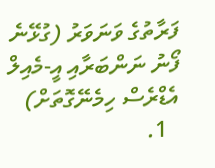ފަރާތުގެ ވަނަވަރު (ގުޅޭނެ ފޯނު ނަންބަރާއި އީ-މެއިލް އެޑްރެސް ހިމެނޭގޮތަށް)
  1.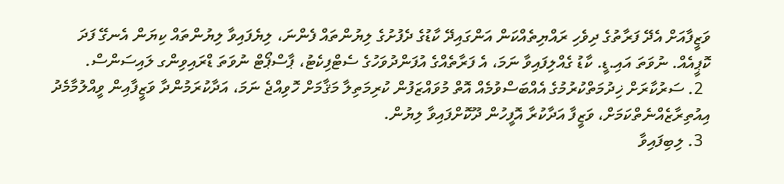ވަޒީފާއަށް އެދޭ ފަރާތުގެ ދިވެހި ރައްޔިތެއްކަން އަންގައިދޭ ކާޑުގެ ދެފުށުގެ ލިޔުންތައް ފެންނަ، ލިޔެފައިވާ ލިޔުންތައް ކިޔަން އެނގޭ ފަދަ ކޮޕީއެއް. ނުވަތަ އައި.ޑީ. ކާޑު ގެއްލިފައިވާ ނަމަ، އެ ފަރާތެއްގެ އުފަންދުވަހުގެ ސެޓްފިކެޓު، ޕާސްޕޯޓް ނުވަތަ ޑްރައިވިންގ ލައިސަންސް.
  2. ސަރުކާރަށް ޚިދުމަތްކުރުމުގެ އެއްބަސްވުމެއް އޮތް މުވައްޒަފުން ކުރިމަތިލާ މަޤާމަށް ހޮވިއްޖެ ނަމަ، އަދާކުރަމުންދާ ވަޒީފާއިން ވީއްލުމާމެދު އިއުތިރާޒެއްނެތްކަމަށް، ވަޒީފާ އަދާކުރާ އޮފީހުން ދޫކޮށްފައިވާ ލިޔުން.
  3. ލިބިފައިވާ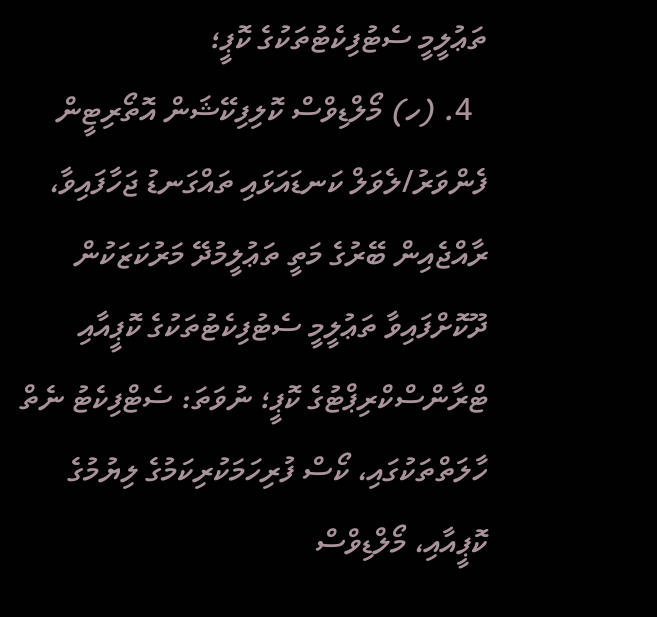ތަޢުލީމީ ސެޓުފިކެޓުތަކުގެ ކޮޕީ؛
  4. (ހ) މޯލްޑިވްސް ކޮލިފިކޭޝަން އޮތޯރިޓީން ފެންވަރު/ލެވަލް ކަނޑައަޅައި ތައްގަނޑު ޖަހާފައިވާ، ރާއްޖެއިން ބޭރުގެ މަތީ ތަޢުލީމުދޭ މަރުކަޒަކުން ދޫކޮށްފައިވާ ތަޢުލީމީ ސެޓުފިކެޓުތަކުގެ ކޮޕީއާއި ޓްރާންސްކްރިޕްޓުގެ ކޮޕީ؛ ނުވަތަ: ސެޓްފިކެޓު ނެތް ހާލަތްތަކުގައި، ކޯސް ފުރިހަމަކުރިކަމުގެ ލިޔުމުގެ ކޮޕީއާއި، މޯލްޑިވްސް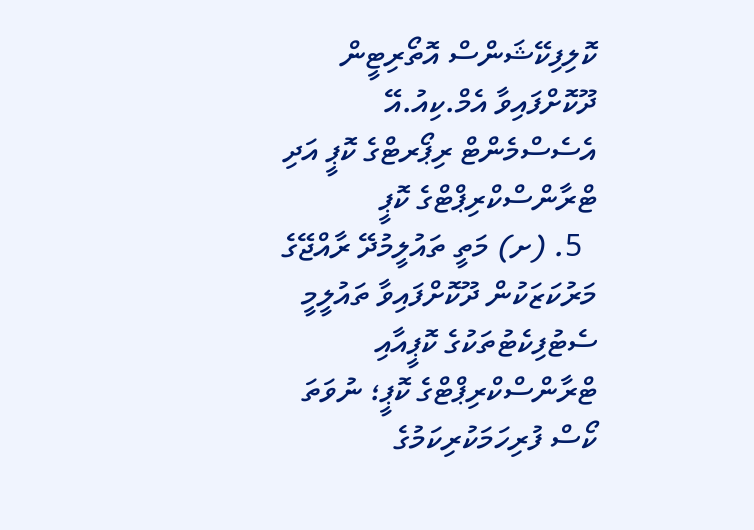ކޮލިފިކޭޝަންސް އޮތޯރިޓީން ދޫކޮށްފައިވާ އެމް.ކިއު.އޭ އެސެސްމެންޓް ރިޕޯރޓްގެ ކޮޕީ އަދި ޓްރާންސްކްރިޕްޓްގެ ކޮޕީ
  5. (ށ) މަތީ ތައުލީމުދޭ ރާއްޖޭގެ މަރުކަޒަކުން ދޫކޮށްފައިވާ ތައުލީމީ ސެޓުފިކެޓުތަކުގެ ކޮޕީއާއި ޓްރާންސްކްރިޕްޓްގެ ކޮޕީ؛ ނުވަތަ ކޯސް ފުރިހަމަކުރިކަމުގެ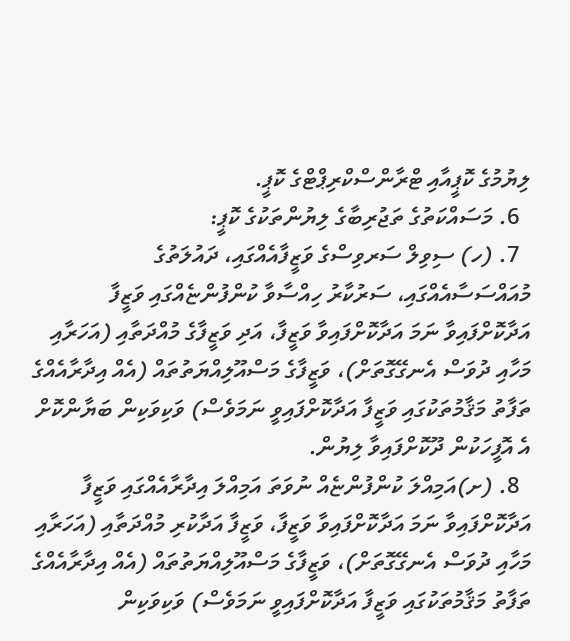ލިޔުމުގެ ކޮޕީއާއި ޓްރާންސްކްރިޕްޓްގެ ކޮޕީ.
  6. މަސައްކަތުގެ ތަޖުރިބާގެ ލިޔުންތަކުގެ ކޮޕީ:
  7. (ހ) ސިވިލް ސަރވިސްގެ ވަޒީފާއެއްގައި، ދައުލަތުގެ މުއައްސަސާއެއްގައި، ސަރުކާރު ހިއްސާވާ ކުންފުންޏެއްގައި ވަޒީފާ އަދާކޮށްފައިވާ ނަމަ އަދާކޮށްފައިވާ ވަޒީފާ، އަދި ވަޒީފާގެ މުއްދަތާއި (އަހަރާއި މަހާއި ދުވަސް އެނގޭގޮތަށް)، ވަޒީފާގެ މަސްއޫލިއްޔަތުތައް (އެއް އިދާރާއެއްގެ ތަފާތު މަޤާމުތަކުގައި ވަޒީފާ އަދާކޮށްފައިވީ ނަމަވެސް) ވަކިވަކިން ބަޔާންކޮށް އެ އޮފީހަކުން ދޫކޮށްފައިވާ ލިޔުން.
  8. (ށ)އަމިއްލަ ކުންފުންޏެއް ނުވަތަ އަމިއްލަ އިދާރާއެއްގައި ވަޒީފާ އަދާކޮށްފައިވާ ނަމަ އަދާކޮށްފައިވާ ވަޒީފާ، ވަޒީފާ އަދާކުރި މުއްދަތާއި (އަހަރާއި މަހާއި ދުވަސް އެނގޭގޮތަށް)، ވަޒީފާގެ މަސްއޫލިއްޔަތުތައް (އެއް އިދާރާއެއްގެ ތަފާތު މަޤާމުތަކުގައި ވަޒީފާ އަދާކޮށްފައިވީ ނަމަވެސް) ވަކިވަކިން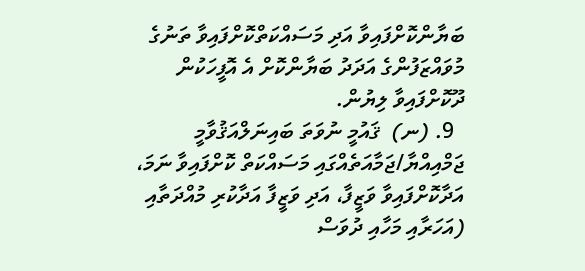ބަޔާންކޮށްފައިވާ އަދި މަސައްކަތްކޮށްފައިވާ ތަނުގެ މުވައްޒަފުންގެ އަދަދު ބަޔާންކޮށް އެ އޮފީހަކުން ދޫކޮށްފައިވާ ލިޔުން.
  9. (ނ)  ޤައުމީ ނުވަތަ ބައިނަލްއަޤުވާމީ ޖަމްއިއްޔާ/ޖަމާއަތެއްގައި މަސައްކަތް ކޮށްފައިވާ ނަމަ، އަދާކޮށްފައިވާ ވަޒީފާ، އަދި ވަޒީފާ އަދާކުރި މުއްދަތާއި (އަހަރާއި މަހާއި ދުވަސް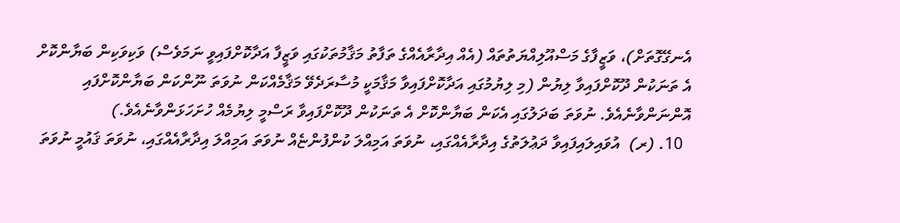އެނގޭގޮތަށް)، ވަޒީފާގެ މަސްއޫލިއްޔަތުތައް (އެއް އިދާރާއެއްގެ ތަފާތު މަޤާމުތަކުގައި ވަޒީފާ އަދާކޮށްފައިވީ ނަމަވެސް) ވަކިވަކިން ބަޔާންކޮށް އެ ތަނަކުން ދޫކޮށްފައިވާ ލިޔުން (މި ލިޔުމުގައި އަދާކޮށްފައިވާ މަޤާމަކީ މުސާރަދެވޭ މަޤާމެއްކަން ނުވަތަ ނޫންކަން ބަޔާންކޮށްފައި އޮންނަންވާނެއެވެ. ނުވަތަ ބަދަލުގައި އެކަން ބަޔާންކޮށް އެ ތަނަކުން ދޫކޮށްފައިވާ ރަސްމީ ލިޔުމެއް ހުށަހަޅަންވާނެއެވެ.)
  10. (ރ)  އުވައިލައިފައިވާ ދަޢުލަތުގެ އިދާރާއެއްގައި، ނުވަތަ އަމިއްލަ ކުންފުންޏެއް ނުވަތަ އަމިއްލަ އިދާރާއެއްގައި، ނުވަތަ ޤައުމީ ނުވަތަ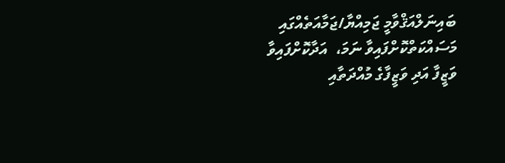ބައިނަލްއަޤްވާމީ ޖަމިއްޔާ/ޖަމާއަތެއްގައި މަސައްކަތްކޮށްފައިވާ ނަމަ،  އަދާކޮށްފައިވާ ވަޒީފާ އަދި ވަޒީފާގެ މުއްދަތާއި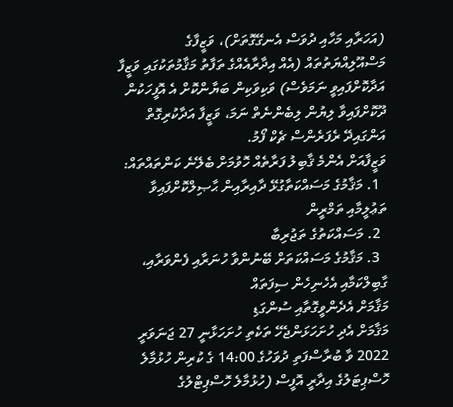(އަހަރާއި މަހާއި ދުވަސް އެނގޭގޮތަށް)، ވަޒީފާގެ މަސްއޫލިއްޔަތުތައް (އެއް އިދާރާއެއްގެ ތަފާތު މަޤާމުތަކުގައި ވަޒީފާ އަދާކޮށްފައިވީ ނަމަވެސް) ވަކިވަކިން ބަޔާންކޮށް އެ އޮފީހަކުން ދޫކޮށްފައިވާ ލިޔުން ލިބެންނެތް ނަމަ، ވަޒީފާ އަދާކުރިގޮތް އަންގައިދޭ ރެފަރެންސް ޗެކް ފޯމު.
ވަޒީފާއަށް އެންމެ ޤާބިލު ފަރާތެއް ހޮވުމަށް ބެލޭނެ ކަންތައްތައް:
  1. މަޤާމުގެ މަސައްކަތާގުޅޭ ދާއިރާއިން ޙާޞިލްކޮށްފައިވާ ތަޢުލީމާއި ތަމްރީން
  2. މަސައްކަތުގެ ތަޖުރިބާ
  3. މަޤާމުގެ މަސައްކަތަށް ބޭނުންވާ ހުނަރާއި ފެންވަރާއި، ގާބިލްކަމާއި އެހެނިހެން ސިފަތައް
މަޤާމަށް އެދެންވީގޮތާއި ސުންގަޑި
މަޤާމަށް އެދި ހުށަހަޅަންޖެހޭ ތަކެތި ހުށަހަޅާނީ 27 ޖަނަވަރީ 2022 ވާ ބުރާސްފަތި ދުވަހުގެ 14:00 ގެ ކުރިން ހުޅުމާލެ ހޮސްޕިޓަލުގެ އިދާރީ އޮފީސް (ހުޅުމާލެ ހޮސްޕިޓްލުގެ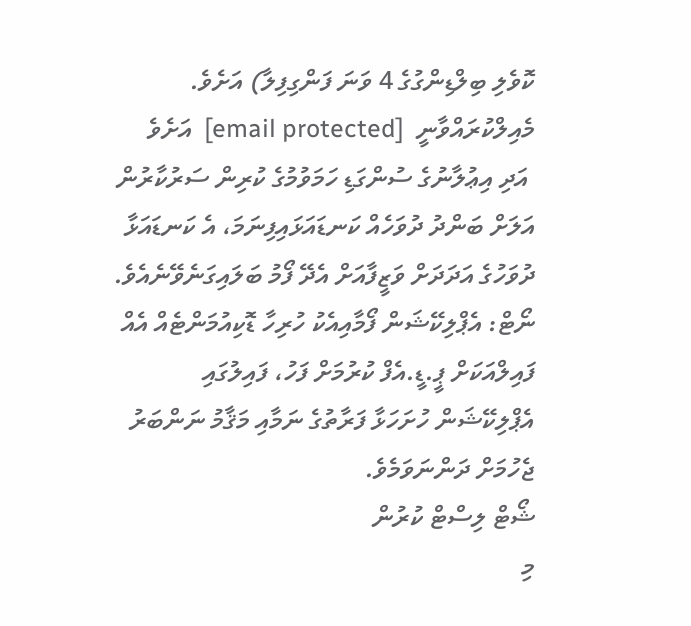ކޮވެލި ބިލްޑިންގުގެ 4 ވަނަ ފަންގިފިލާ) އަށެވެ. މެއިލްކުރައްވާނީ  [email protected]  އަށެވެ
 އަދި އިޢުލާނުގެ ސުންގަޑި ހަމަވުމުގެ ކުރިން ސަރުކާރުން އަލަށް ބަންދު ދުވަހެއް ކަނޑައަޅައިފިނަމަ، އެ ކަނޑައަޅާ ދުވަހުގެ އަދަދަށް ވަޒީފާއަށް އެދޭ ފޯމު ބަލައިގަނެވޭނެއެވެ.
ނޯޓް: އެޕްލިކޭޝަން ފޯމާއިއެކު ހުރިހާ ޑޮކިއުމަންޓެއް އެއް ފައިލްއަކަށް ޕީ.ޑީ.އެފް ކުރުމަށް ފަހު، ފައިލުގައި އެޕްލިކޭޝަން ހުށަހަޅާ ފަރާތުގެ ނަމާއި މަޤާމު ނަންބަރު ޖެހުމަށް ދަންނަވަމެވެ.
ޝޯޓް ލިސްޓް ކުރުން
މި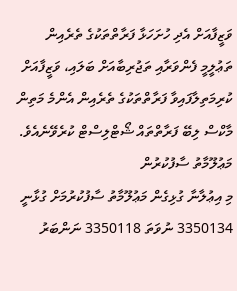ވަޒީފާއަށް އެދި ހުށަހަޅާ ފަރާތްތަކުގެ ތެރެއިން ތަޢުލީމީ ފެންވަރާއި ތަޖުރިބާއަށް ބަލައި، ވަޒީފާއަށް ކުރިމަތިލާފައިވާ ފަރާތްތަކުގެ ތެރެއިން އެންމެ މަތިން މާކްސް ލިބޭ ފަރާތްތައް ޝޯޓްލިސްޓް ކުރެވޭނެއެވެ.
މަޢުލޫމާތު ސާފުކުރުން
މި އިޢުލާނާ ގުޅިގެން މަޢުލޫމާތު ސާފުކުރުމަށް ގުޅާނީ 3350134 ނުވަތަ 3350118 ނަންބަރު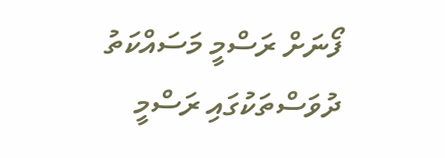ފޯނަށް ރަސްމީ މަސައްކަތު ދުވަސްތަކުގައި ރަސްމީ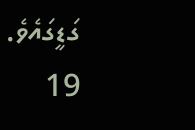ގަޑީގައެވެ.
19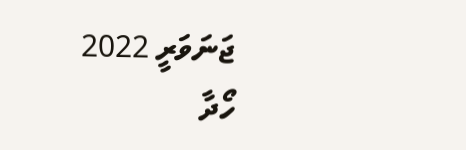ޖަނަވަރީ 2022
ހޯދާ